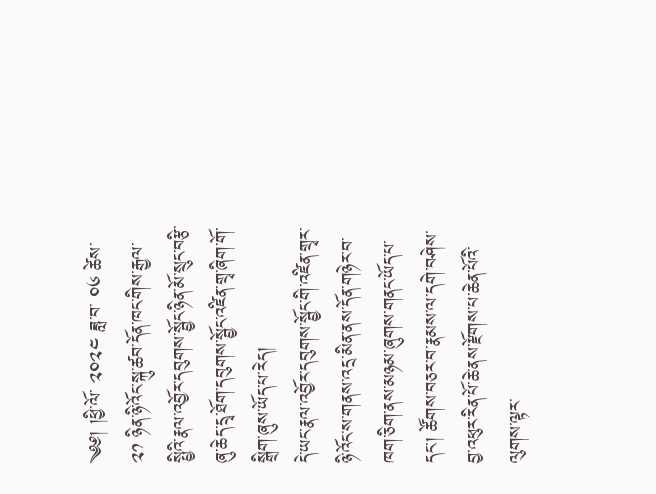༄༅། །ཕྱི་ལོ་ ༢༠༢༤ ཟླ་བ་ ༠༦ ཚེས་ ༢༡ ཉིན་ཉི་འོང་སྐུ་ཚབ་དོན་ཁང་གིས་རྒྱལ་སྤྱིའི་རྣལ་འབྱོར་དབུགས་སྦྱོང་ཉིན་མོ་སྲུང་བརྩི་ཞུ་ཆེད་དྲྭ་ཐོག་དབུགས་སྦྱོང་འཛིན་གྲྭ་ཞིག་གོ་སྒྲིག་ཞུས་ཡོད་པ་རེད།
དེ་ཡང་རྣལ་འབྱོར་དབུགས་སྦྱོང་གི་འཛིན་གྲྭར་ཉི་འོང་ས་གནས་འདྲ་མིན་ནས་དོན་གཉེར་བ་ཁག་ཅིག་ནས་མཉམ་ཞུགས་གནང་ཡོད་པ་དང་། ཚོགས་བཅར་བ་རྣམས་ལ་དགེ་བཤེས་བྱ་འཕུར་རིན་པོ་ཆེ་ནས་རྫོགས་པ་ཆེན་པོའི་ལུགས་ལྟར་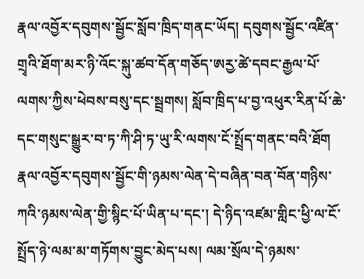རྣལ་འབྱོར་དབུགས་སྦྱོང་སློབ་ཁྲིད་གནང་ཡོད། དབུགས་སྦྱོང་འཛིན་གྲྭའི་ཐོག་མར་ཉི་འོང་སྐུ་ཚབ་དོན་གཅོད་ཨརྱ་ཚེ་དབང་རྒྱལ་པོ་ལགས་ཀྱིས་ཕེབས་བསུ་དང་སྦྲགས། སློབ་ཁྲིད་པ་བྱ་འཕུར་རིན་པོ་ཆེ་དང་གསུང་སྒྱུར་བ་ཏ་ཀི་ཤི་ཏ་ཡུ་རི་ལགས་ངོ་སྤྲོད་གནང་བའི་ཐོག རྣལ་འབྱོར་དབུགས་སྦྱོང་གི་ཉམས་ལེན་དེ་བཞིན་བན་བོན་གཉིས་ཀའི་ཉམས་ལེན་གྱི་སྙིང་པོ་ཡིན་པ་དང་། དེ་ཉིད་འཛམ་གླིང་ཕྱི་ལ་ངོ་སྤྲོད་ཉེ་ལམ་མ་གཏོགས་བྱུང་མེད་པས། ལམ་སྲོལ་དེ་ཉམས་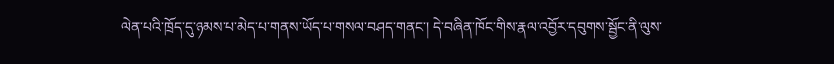ལེན་པའི་ཁྲོད་དུ་ཉམས་པ་མེད་པ་གནས་ཡོད་པ་གསལ་བཤད་གནང་། དེ་བཞིན་ཁོང་གིས་རྣལ་འབྱོར་དབུགས་སྦྱོང་ནི་ལུས་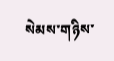སེམས་གཉིས་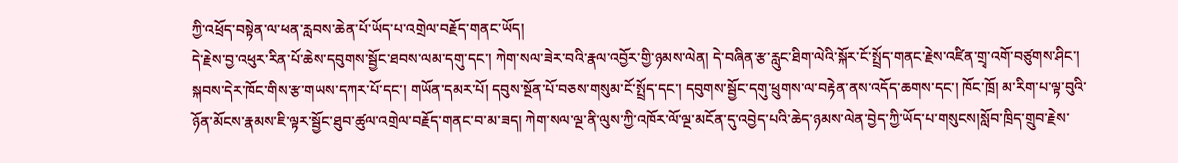ཀྱི་འཕྲོད་བསྟེན་ལ་ཕན་རླབས་ཆེན་པོ་ཡོད་པ་འགྲེལ་བརྗོད་གནང་ཡོད།
དེ་རྗེས་བྱ་འཕུར་རིན་པོ་ཆེས་དབུགས་སྦྱོང་ཐབས་ལམ་དགུ་དང་། ཀེག་སལ་ཟེར་བའི་རྣལ་འབྱོར་གྱི་ཉམས་ལེན། དེ་བཞིན་རྩ་རླུང་ཐིག་ལེའི་སྐོར་ངོ་སྤྲོད་གནང་རྗེས་འཛིན་གྲྭ་འགོ་བཙུགས་ཤིང་། སྐབས་དེར་ཁོང་གིས་རྩ་གཡས་དཀར་པོ་དང་། གཡོན་དམར་པོ། དབུས་སྔོན་པོ་བཅས་གསུམ་ངོ་སྤྲོད་དང་། དབུགས་སྦྱོང་དགུ་ཕྲུགས་ལ་བརྟེན་ནས་འདོད་ཆགས་དང་། ཁོང་ཁྲོ། མ་རིག་པ་ལྟ་བུའི་ཉོན་མོངས་རྣམས་ཇི་ལྟར་སྦྱོང་ཐུབ་ཚུལ་འགྲེལ་བརྗོད་གནང་བ་མ་ཟད། ཀེག་སལ་ལྔ་ནི་ལུས་ཀྱི་འཁོར་ལོ་ལྔ་མངོན་དུ་འབྱེད་པའི་ཆེད་ཉམས་ལེན་བྱེད་ཀྱི་ཡོད་པ་གསུངས།སློབ་ཁྲིད་གྲུབ་རྗེས་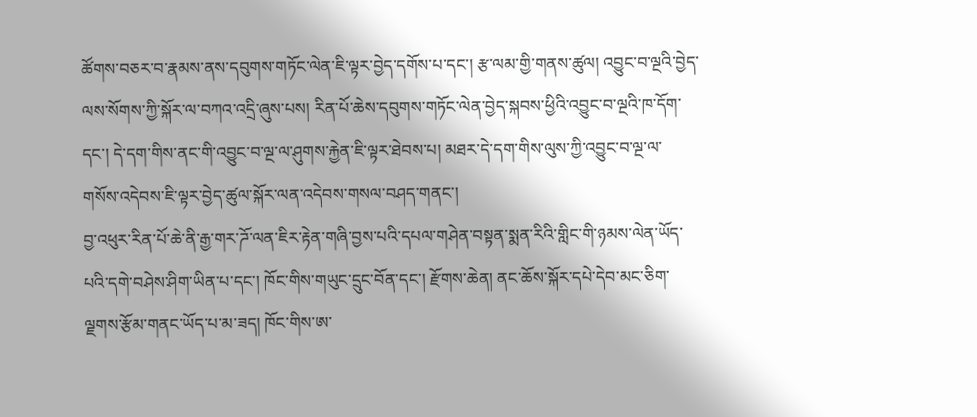ཚོགས་བཅར་བ་རྣམས་ནས་དབུགས་གཏོང་ལེན་ཇི་ལྟར་བྱེད་དགོས་པ་དང་། རྩ་ལམ་གྱི་གནས་ཚུལ། འབྱུང་བ་ལྔའི་བྱེད་ལས་སོགས་ཀྱི་སྐོར་ལ་བཀའ་འདྲི་ཞུས་པས། རིན་པོ་ཆེས་དབུགས་གཏོང་ལེན་བྱེད་སྐབས་ཕྱིའི་འབྱུང་བ་ལྔའི་ཁ་དོག་དང་། དེ་དག་གིས་ནང་གི་འབྱུང་བ་ལྔ་ལ་ཤུགས་རྐྱེན་ཇི་ལྟར་ཐེབས་པ། མཐར་དེ་དག་གིས་ལུས་ཀྱི་འབྱུང་བ་ལྔ་ལ་གསོས་འདེབས་ཇི་ལྟར་བྱེད་ཚུལ་སྐོར་ལན་འདེབས་གསལ་བཤད་གནང་།
བྱ་འཕུར་རིན་པོ་ཆེ་ནི་རྒྱ་གར་ཌོ་ལན་ཇིར་རྟེན་གཞི་བྱས་པའི་དཔལ་གཤེན་བསྟན་སྨན་རིའི་གླིང་གི་ཉམས་ལེན་ཡོད་པའི་དགེ་བཤེས་ཤིག་ཡིན་པ་དང་། ཁོང་གིས་གཡུང་དྲུང་བོན་དང་། རྫོགས་ཆེན། ནང་ཆོས་སྐོར་དཔེ་དེབ་མང་ཅིག་ལྗགས་རྩོམ་གནང་ཡོད་པ་མ་ཟད། ཁོང་གིས་ཨ་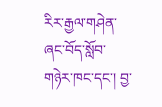རིར་རྒྱལ་གཤེན་ཞང་བོད་སློབ་གཉེར་ཁང་དང་། བྱ་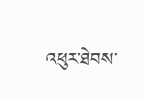འཕུར་ཐེབས་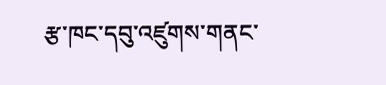རྩ་ཁང་དབུ་འཛུགས་གནང་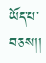ཡོད་པ་བཅས།།